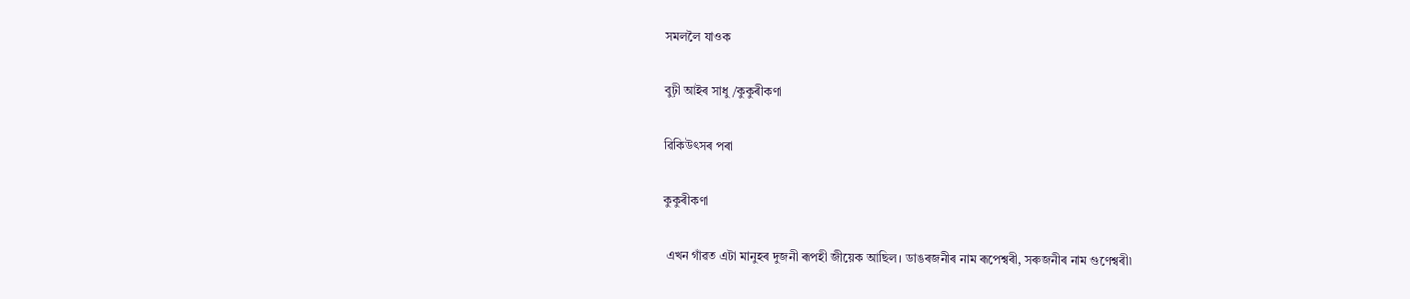সমললৈ যাওক

বুঢ়ী আইৰ সাধু/কুকুৰীকণা

ৱিকিউৎসৰ পৰা

কুকুৰীকণা

 এখন গাঁৱত এটা মানুহৰ দুজনী ৰূপহী জীয়েক আছিল। ডাঙৰজনীৰ নাম ৰূপেশ্বৰী, সৰুজনীৰ নাম গুণেশ্বৰী৷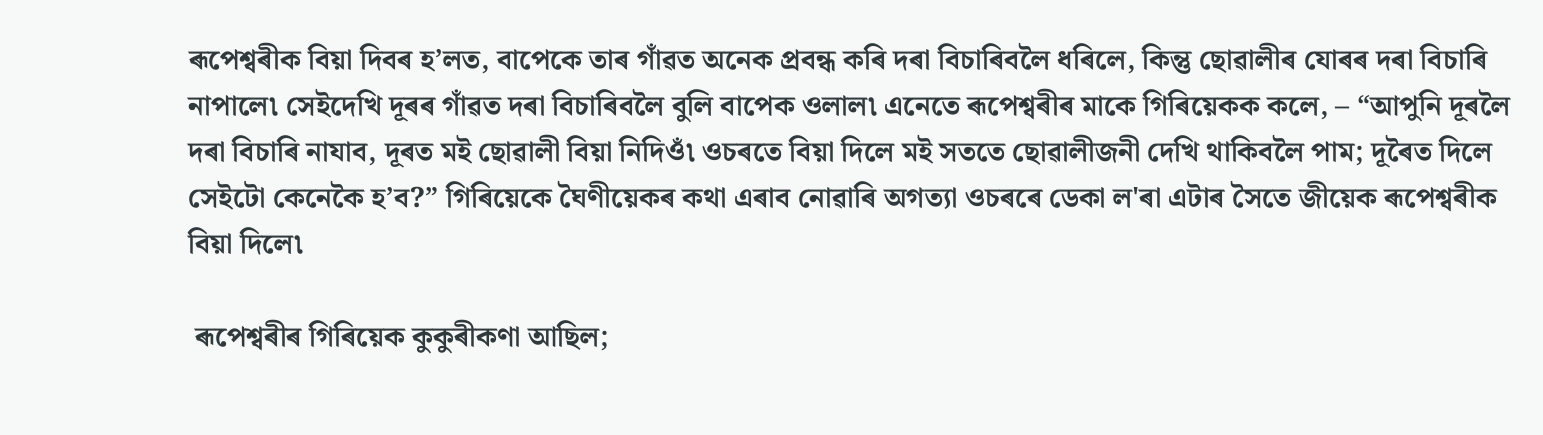ৰূপেশ্বৰীক বিয়া দিবৰ হ’লত, বাপেকে তাৰ গাঁৱত অনেক প্ৰবন্ধ কৰি দৰা বিচাৰিবলৈ ধৰিলে, কিন্তু ছোৱালীৰ যোৰৰ দৰা বিচাৰি নাপালে৷ সেইদেখি দূৰৰ গাঁৱত দৰা বিচাৰিবলৈ বুলি বাপেক ওলাল৷ এনেতে ৰূপেশ্বৰীৰ মাকে গিৰিয়েকক কলে, – “আপুনি দূৰলৈ দৰা বিচাৰি নাযাব, দূৰত মই ছোৱালী বিয়া নিদিওঁ৷ ওচৰতে বিয়া দিলে মই সততে ছোৱালীজনী দেখি থাকিবলৈ পাম; দূৰৈত দিলে সেইটো কেনেকৈ হ’ব?” গিৰিয়েকে ঘৈণীয়েকৰ কথা এৰাব নোৱাৰি অগত্যা ওচৰৰে ডেকা ল'ৰা এটাৰ সৈতে জীয়েক ৰূপেশ্বৰীক বিয়া দিলে৷

 ৰূপেশ্বৰীৰ গিৰিয়েক কুকুৰীকণা আছিল;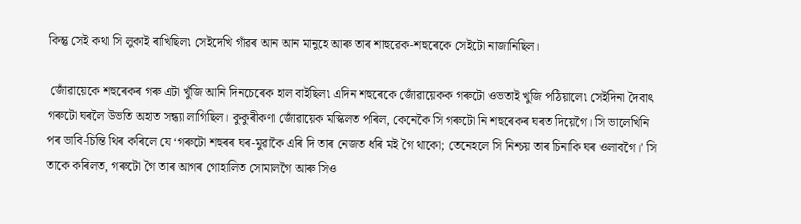কিন্তু সেই কথা সি লুকাই ৰাখিছিল৷ সেইদেখি গাঁৱৰ আন আন মানুহে আৰু তাৰ শাহুৱেক-শহুৰে‍কে সেইটো নাজানিছিল।

 জোঁৱায়েকে শহুৰেকৰ গৰু এটা খুঁজি আনি দিনচেৰেক হাল বাইছিল৷ এদিন শহুৰেকে জোঁৱায়েকক গৰুটো ওভতাই খুজি পঠিয়ালে৷ সেইদিনা দৈবাৎ গৰুটো ঘৰলৈ উভতি অহাত সন্ধ্যা লাগিছিল। কুকুৰীকণা জোঁৱায়েক মস্কিলত পৰিল, কেনেকৈ সি গৰুটো নি শহুৰেকৰ ঘৰত দিয়েগৈ। সি ভালেখিনি পৰ ভাবি-চিন্তি থিৰ কৰিলে যে ‘গৰুটো শহুৰৰ ঘৰ-মুৱাকৈ এৰি দি তাৰ নেজত ধৰি মই গৈ থাকো; তেনেহলে সি নিশ্চয় তাৰ চিনাকি ঘৰ ওলাবগৈ।' সি তাকে কৰিলত, গৰুটো গৈ তাৰ আগৰ গোহালিত সোমালগৈ আৰু সিও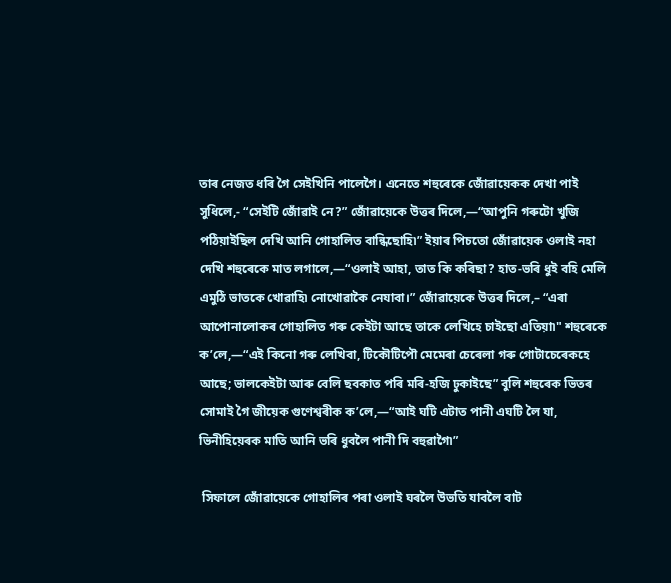তাৰ নেজত ধৰি গৈ সেইখিনি পালেগৈ। এনেতে শহুৰেকে জোঁৱায়েকক দেখা পাই সুধিলে,- “সেইটি জোঁৱাই নে?” জোঁৱায়েকে উত্তৰ দিলে,—“আপুনি গৰুটো খুজি পঠিয়াইছিল দেখি আনি গোহালিত বান্ধিছোহি৷” ইয়াৰ পিচতো জোঁৱায়েক ওলাই নহা দেখি শহুৰেকে মাত লগালে,—“ওলাই আহা, তাত কি কৰিছা? হাত-ভৰি ধুই বহি মে‍লি এমুঠি ভাতকে খোৱাহি৷ নোখোৱাকৈ নেযাবা।” জোঁৱায়েকে উত্তৰ দিলে,– “এৰা আপোনালোকৰ গোহালিত গৰু কেইটা আছে তাকে লেখিহে চাইছো এতিয়া৷" শহুৰেকে ক’লে,—“এই কিনো গৰু লেখিবা, টিকৌটিপৌ মে‍মেৰা চেৰেলা গৰু গোটাচেৰেকহে আছে; ভালকেইটা আৰু বেলি ছবকাত পৰি মৰি-হজি ঢুকাইছে” বুলি শহুৰেক ভিতৰ সোমাই গৈ জীয়েক গুণেশ্বৰীক ক’লে,—“আই ঘটি এটাত পানী এঘটি লৈ যা, ভিনীহিয়েৰক মাতি আনি ভৰি ধুবলৈ পানী দি বহুৱাগৈ৷”

 সিফালে জোঁৱায়েকে গোহালিৰ পৰা ওলাই ঘৰলৈ উভতি যাবলৈ বাট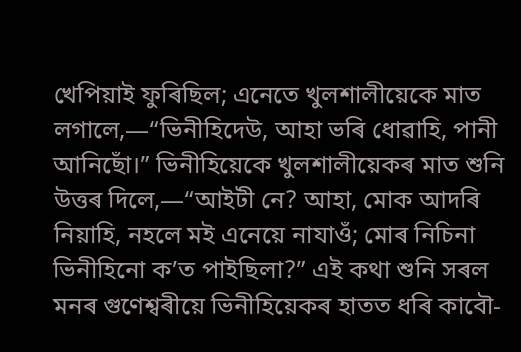খেপিয়াই ফুৰিছিল; এনেতে খুলশালীয়েকে মাত লগালে,—“ভিনীহিদেউ, আহা ভৰি ধোৱাহি, পানী আনিছোঁ।” ভিনীহিয়েকে খুলশালীয়েকৰ মাত শুনি উত্তৰ দিলে,—“আইটী নে? আহা, মোক আদৰি নিয়াহি, নহলে মই এনেয়ে নাযাওঁ; মোৰ নিচিনা ভিনীহিনো ক’ত পাইছিলা?” এই কথা শুনি সৰল মনৰ গুণেশ্বৰীয়ে ভিনীহিয়েকৰ হাতত ধৰি কাবৌ-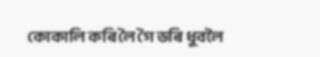কোকালি কৰি লৈ গৈ ভৰি ধুবলৈ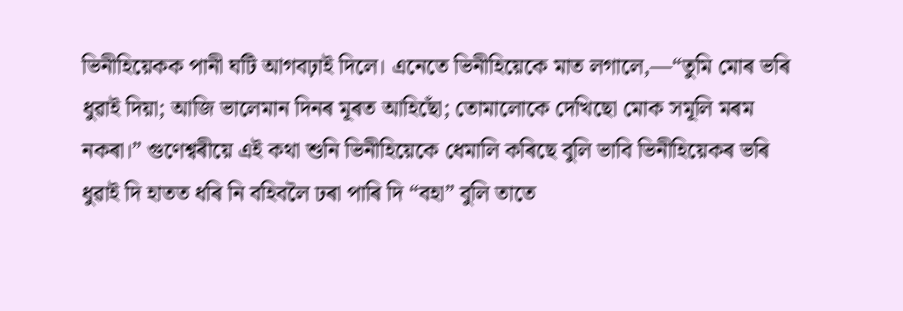ভিনীহিয়েকক পানী ঘটি আগবঢ়াই দিলে। এনেতে ভিনীহিয়েকে মাত লগালে,—“তুমি মোৰ ভৰি ধুৱাই দিয়া; আজি ভালেমান দিনৰ মূৰত আহিছোঁ; তোমালোকে দেখিছো মোক সমূলি মৰম নকৰা।” গুণেশ্বৰীয়ে এই কথা শুনি ভিনীহিয়েকে ধেমালি কৰিছে বুলি ভাবি ভিনীহিয়েকৰ ভৰি ধুৱাই দি হাতত ধৰি নি বহিবলৈ ঢৰা পাৰি দি “বহা” বুলি তাতে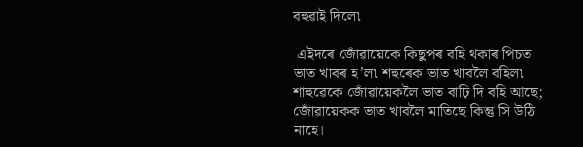বহুৱাই দিলে৷

 এইদৰে জোঁৱায়েকে কিছুপৰ বহি থকাৰ পিচত ভাত খাবৰ হ’ল৷ শহুৰেক ভাত খাবলৈ বহিল৷ শাহুৱেকে জোঁৱায়েকলৈ ভাত বাঢ়ি দি বহি আছে; জোঁৱায়েকক ভাত খাবলৈ মাতিছে কিন্তু সি উঠি নাহে।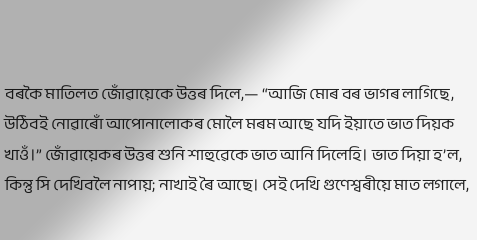বৰকৈ মাতিলত জোঁৱায়েকে উত্তৰ দিলে,— “আজি মোৰ বৰ ভাগৰ লাগিছে, উঠিব‍ই নোৱাৰোঁ আপোনালোকৰ মোলৈ মৰম আছে যদি ইয়াতে ভাত দিয়ক খাওঁ।” জোঁৱায়েকৰ উত্তৰ শুনি শাহুৱেকে ভাত আনি দিলেহি। ভাত দিয়া হ’ল, কিন্তু সি দেখিবলৈ নাপায়; নাখাই ৰৈ আছে। সেই দেখি গুণেশ্বৰীয়ে মাত লগালে,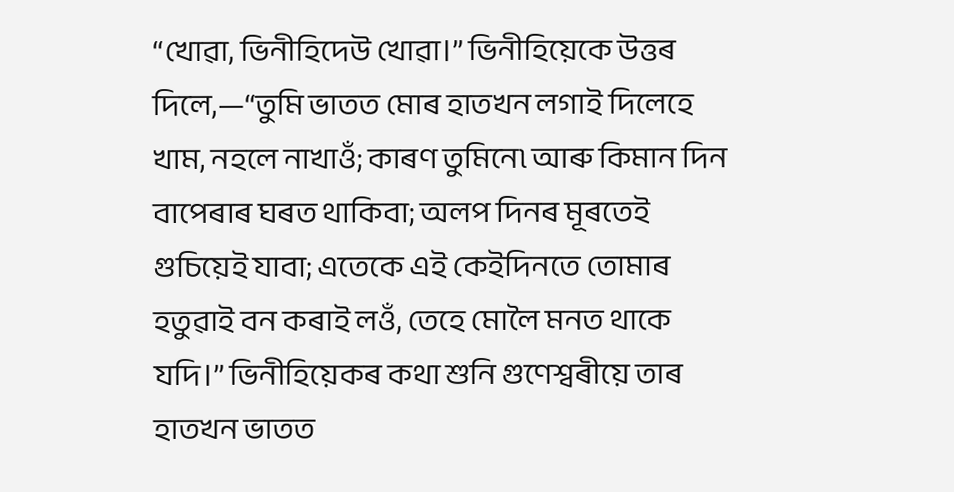“খোৱা, ভিনীহিদেউ খোৱা।” ভিনীহিয়েকে উত্তৰ দিলে,—“তুমি ভাতত মোৰ হাতখন লগাই দিলেহে খাম, নহলে নাখাওঁ; কাৰণ তুমিনে৷ আৰু কিমান দিন বাপেৰাৰ ঘৰত থাকিবা; অলপ দিনৰ মূৰতেই গুচিয়েই যাবা; এতেকে এই কেইদিনতে তোমাৰ হতুৱাই বন কৰাই লওঁ, তেহে মোলৈ মনত থাকে যদি।” ভিনীহিয়েকৰ কথা শুনি গুণেশ্বৰীয়ে তাৰ হাতখন ভাতত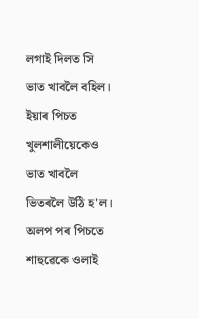লগাই দিলত সি ভাত খাবলৈ বহিল। ইয়াৰ পিচত খুলশালীয়েকেও ভাত খাবলৈ ভিতৰলৈ উঠি হ'ল। অলপ পৰ পিচতে শাহুৱেকে ওলাই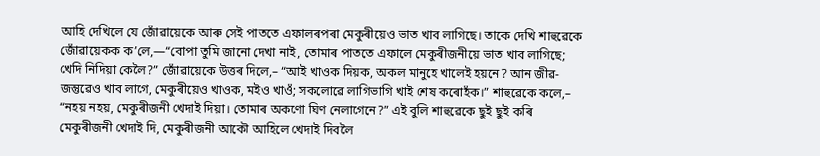আহি দেখিলে যে জোঁৱায়েকে আৰু সেই পাততে এফালৰপৰা মেকুৰীয়েও ভাত খাব লাগিছে। তাকে দেখি শাহুৱেকে জোঁৱায়েকক ক’লে,—“বোপা তুমি জানো দেখা নাই, তোমাৰ পাততে এফালে মেকুৰীজনীয়ে ভাত খাব লাগিছে; খেদি নিদিয়া কেলৈ?” জোঁৱায়েকে উত্তৰ দিলে,– “আই খাওক দিয়ক, অকল মানুহে খালেই হয়নে? আন জীৱ-জন্তুৱেও খাব লাগে, মেকুৰীয়েও খাওক, মইও খাওঁ; সকলোৱে লাগিভাগি খাই শেষ কৰোহঁক।” শাহুৱেকে কলে,– “নহয় নহয়, মেকুৰীজনী খেদাই দিয়া। তোমাৰ অকণো ঘিণ নেলাগেনে?” এই বুলি শাহুৱেকে ছুই ছুই কৰি মেকুৰীজনী খেদাই দি, মেকুৰীজনী আকৌ আহিলে খেদাই দিবলৈ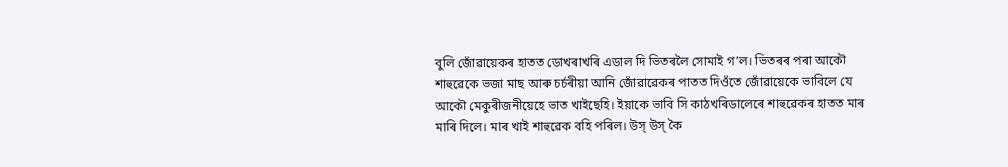বুলি জোঁৱায়েকৰ হাতত ডোখৰাখৰি এডাল দি ভিতৰলৈ সোমাই গ’ল। ভিতৰৰ পৰা আকৌ শাহুৱেকে ভজা মাছ আৰু চৰ্চৰীয়া আনি জোঁৱাৱেকৰ পাতত দিওঁতে জোঁৱায়েকে ভাবিলে যে আকৌ মেকুৰীজনীয়েহে ভাত খাইছেহি। ইয়াকে ভাবি সি কাঠখৰিডালেৰে শাহুৱেকৰ হাতত মাৰ মাৰি দিলে। মাৰ খাই শাহুৱেক বহি পৰিল। উস্ উস্ কৈ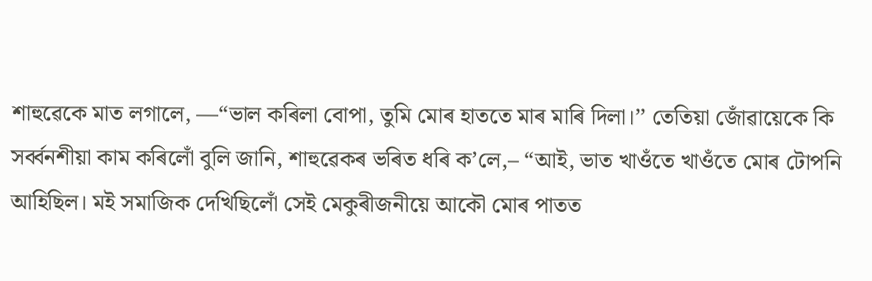শাহুৱেকে মাত লগালে, —“ভাল কৰিলা বোপা, তুমি মোৰ হাততে মাৰ মাৰি দিলা।’’ তেতিয়া জোঁৱায়েকে কি সৰ্ব্বনশীয়া কাম কৰিলোঁ বুলি জানি, শাহুৱেকৰ ভৰিত ধৰি ক’লে,– “আই, ভাত খাওঁতে খাওঁতে মোৰ টোপনি আহিছিল। মই সমাজিক দেখিছিলোঁ সেই মেকুৰীজনীয়ে আকৌ মোৰ পাতত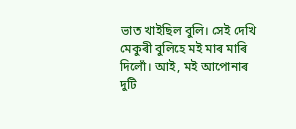ভাত খাইছিল বুলি। সেই দেখি মেকুৰী বুলিহে মই মাৰ মাৰি দিলোঁ। আই, মই আপোনাৰ দুটি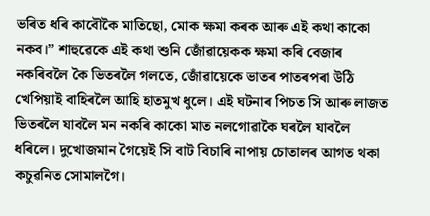ভৰিত ধৰি কাবৌকৈ মাতিছো, মোক ক্ষমা কৰক আৰু এই কথা কাকো নকব।” শাহুৱেকে এই কথা শুনি জোঁৱায়েকক ক্ষমা কৰি বেজাৰ নকৰিবলৈ কৈ ভিতৰলৈ গলতে, জোঁৱায়েকে ভাতৰ পাতৰপৰা উঠি খেপিয়াই বাহিৰলৈ আহি হাতমুখ ধুলে। এই ঘটনাৰ পিচত সি আৰু লাজত ভিতৰলৈ যাবলৈ মন নকৰি কাকো মাত নলগোৱাকৈ ঘৰলৈ যাবলৈ ধৰিলে। দুখোজমান গৈয়েই সি বাট বিচাৰি নাপায় চোতালৰ আগত থকা কচুৱনিত সোমালগৈ।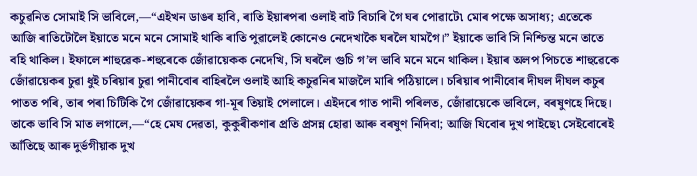কচুৱনিত সোমাই সি ভাবিলে,—“এইখন ডাঙৰ হাবি, ৰাতি ইয়াৰপৰা ওলাই বাট বিচাৰি গৈ ঘৰ পোৱাটে৷ মোৰ পক্ষে অসাধ্য; এতেকে আজি ৰাতিটোলৈ ইয়াতে মনে মনে সোমাই থাকি ৰাতি পুৱালেই কোনেও নেদেখাকৈ ঘৰলৈ যামগৈ।” ইয়াকে ভাবি সি নিশ্চিন্ত মনে তাতে বহি থাকিল। ইফালে শাহুৱেক-শহুৰেকে জোঁৱায়েকক নেদেখি, সি ঘৰলৈ গুচি গ’ল ভাবি মনে মনে থাকিল। ইয়াৰ অলপ পিচতে শাহুৱেকে জোঁৱায়েকৰ চুৱা ধুই চৰিয়াৰ চুৱা পানীবোৰ বাহিৰলৈ ওলাই আহি কচুৱনিৰ মাজলৈ মাৰি পঠিয়ালে। চৰিয়াৰ পানীবোৰ দীঘল দীঘল কচুৰ পাতত পৰি, তাৰ পৰা চিটিকি গৈ জোঁৱায়েকৰ গা-মূৰ তিয়াই পেলালে। এইদৰে গাত পানী পৰিলত, জোঁৱায়েকে ভাবিলে, বৰষুণহে দিছে। তাকে ভাবি সি মাত লগালে,—“হে মেঘ দেৱতা, কুকুৰীকণাৰ প্ৰতি প্ৰসন্ন হোৱা আৰু বৰষুণ নিদিবা; আজি যিবোৰ দুখ পাইছে৷ সেইবোৰেই আঁতিছে আৰু দুৰ্ভগীয়াক দুখ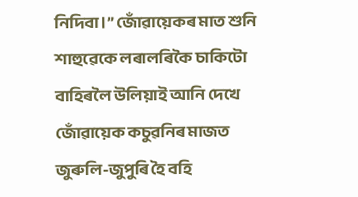নিদিবা।” জোঁৱায়েকৰ মাত শুনি শাহুৱেকে লৰালৰিকৈ চাকিটো বাহিৰলৈ উলিয়াই আনি দেখে জোঁৱায়েক কচুৱনিৰ মাজত জুৰুলি-জুপুৰি হৈ বহি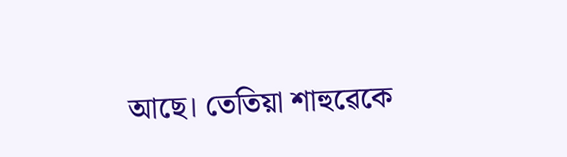আছে। তেতিয়া শাহুৱেকে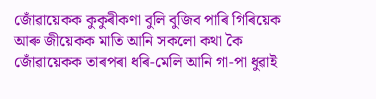জোঁৱায়েকক কুকুৰীকণা বুলি বুজিব পাৰি গিৰিয়েক আৰু জীয়েকক মাতি আনি সকলো কথা কৈ জোঁৱায়েকক তাৰপৰা ধৰি-মেলি আনি গা-পা ধুৱাই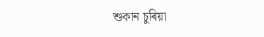শুকান চুৰিয়া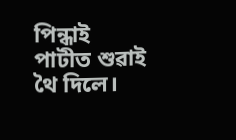পিন্ধাই পাটীত শুৱাই থৈ দিলে।